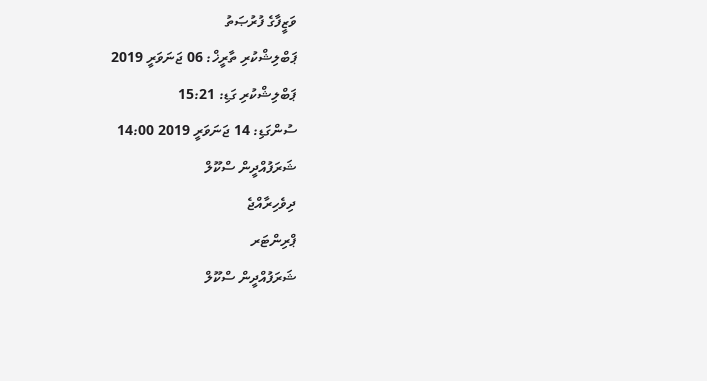ވަޒީފާގެ ފުރުޞަތު
ޕަބްލިޝްކުރި ތާރީޚް: 06 ޖަނަވަރީ 2019
ޕަބްލިޝްކުރި ގަޑި: 15:21
ސުންގަޑި: 14 ޖަނަވަރީ 2019 14:00
ޝަރަފުއްދީން ސްކޫލް
ދިވެހިރާއްޖެ
ޕްރިންޓަރ
ޝަރަފުއްދީން ސްކޫލް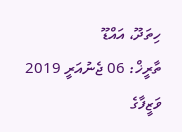ހިތަދޫ، އައްޑޫ
ތާރީޚް: 06 ޖެނުއަރީ 2019   ވަޒީފާގެ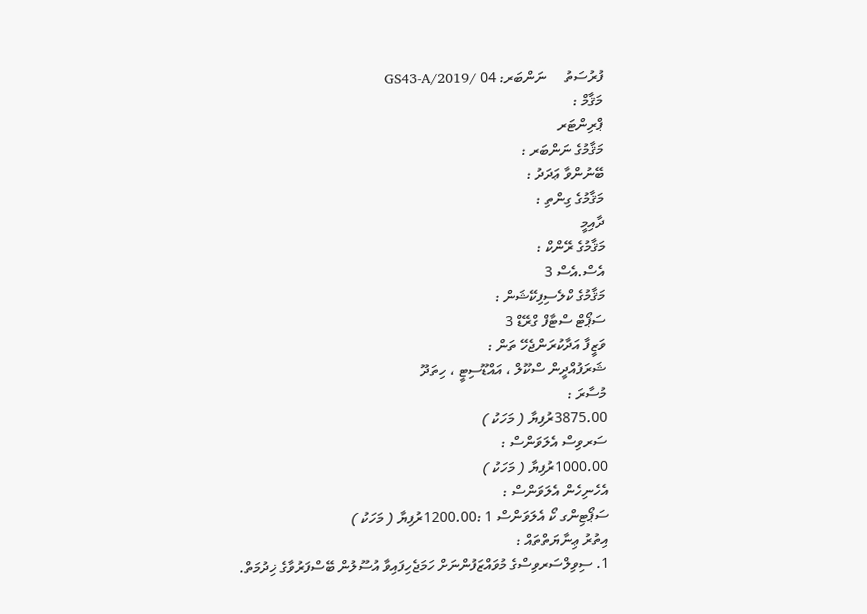ފުރުސަތު     ނަންބަރ: 04 /2019/GS43-A
މަޤާމް :
ޕްރިންޓަރ
މަޤާމުގެ ނަންބަރ :
ބޭނުންވާ ޢަދަދު :
މަޤާމުގެ ގިންތި :
ދާއިމީ
މަޤާމުގެ ރޭންކް :
އެސް.އެސް 3
މަޤާމުގެ ކްލެސިފިކޭޝަން :
ސަޕޯޓް ސްޓާފް ގްރޭޑް 3
ވަޒީފާ އަދާކުރަންޖެހޭ ތަން :
ޝަރަފުއްދީން ސްކޫލް ، އައްޑޫސިޓީ ، ހިތަދޫ
މުސާރަ :
3875.00ރުފިޔާ ( މަހަކު )
ސަރވިސް އެލަވަންސް :
1000.00ރުފިޔާ ( މަހަކު )
އެހެނިހެން އެލަވަންސް :
ސަޕޯޓިންގ ކޯ އެލަވަންސް 1 :1200.00ރުފިޔާ ( މަހަކު )
އިތުރު ޢިނާޔަތްތައް :
1. ސިވިލްސަރވިސްގެ މުވައްޒަފުންނަށް ހަމަޖެހިފައިވާ އުސޫލުން ބޭސްފަރުވާގެ ޚިދުމަތް.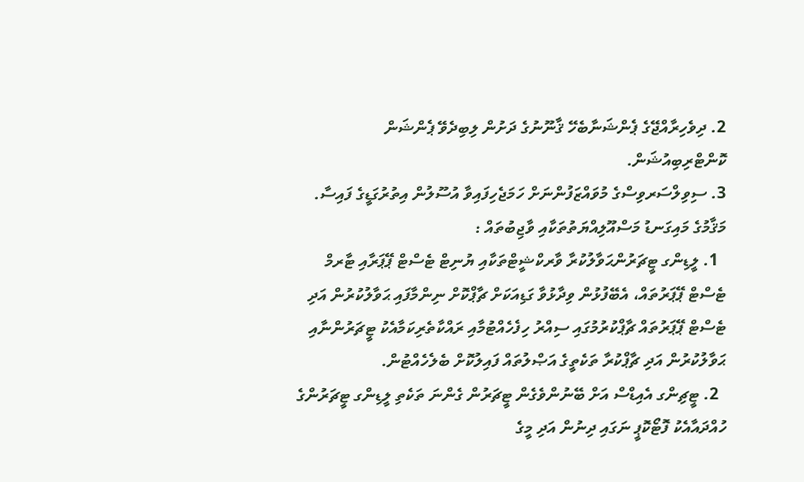2. ދިވެހިރާއްޖޭގެ ޕެންޝަނާބެހޭ ޤާނޫނުގެ ދަށުން ލިބިދެވޭ ޕެންޝަން ކޮންޓްރިބިއުޝަން.
3. ސިވިލްސަރވިސްގެ މުވައްޒަފުންނަށް ހަމަޖެހިފައިވާ އުސޫލުން އިތުރުގަޑީގެ ފައިސާ.
މަޤާމުގެ މައިގަނޑު މަސްއޫލިއްޔަތުތަކާއި ވާޖިބުތައް :
  1. ލީޑިންގ ޓީޗަރުންޙަވާލުކުރާ ވާރކްޝީޓްތަކާއި ޔުނިޓް ޓެސްޓް ޕޭޕަރާއި ޓާރމް ޓެސްޓް ޕޭޕަރުތައް، އެބޭފުޅުން ވިދާޅުވާ ގަޑިއަކަށް ޗާޕްކޮށް ނިންމާފައި ޙަވާލުކުރުން އަދި ޓެސްޓް ޕޭޕަރުތައް ޗާޕްކުރުމުގައި ސިއްރު ހިފެހެއްޓުމާއި ރައްކާތެރިކަމާއެކު ޓީޗަރުންނާއި ޙަވާލުކުރުން އަދި ޗާޕްކުރާ ތަކެތީގެ އަޞްލުތައް ފައިލުކޮށް ބެލެހެއްޓުން.
  2. ޓީޗިންގ އެއިޑްސް އަށް ބޭނުންވެގެން ޓީޗަރުން ގެންނަ ތަކެތި ލީޑިންގ ޓީޗަރުންގެ ހުއްދައާއެކު ފޮޓޯކޮޕީ ނަގައި ދިނުން އަދި މީގެ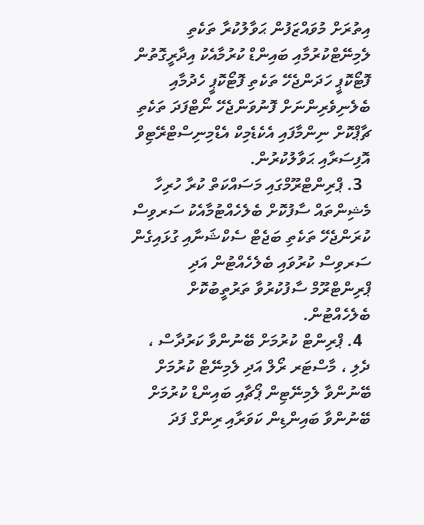އިތުރަށް މުވައްޒަފުން ޙަވާލުކުރާ ތަކެތި ލެމިނޭޓްކުރުމާއި ބައިންޑް ކުރުމާއެކު އިދާރީގޮތުން ފޮޓޯކޮޕީ ހަދަންޖެހޭ ތަކެތި ފޮޓޯކޮޕީ ހެދުމާއި ބެލެނިވެރިންނަށް ފޮނުވަންޖެހޭ ނޯޓްފަދަ ތަކެތި ޗާޕްކޮށް ނިންމާފައި އެކެޑެމިކް އެޑްމިނިސްޓްރޭޓިވް އޮފިސަރާއި ޙަވާލުކުރުން.
  3. ޕްރިންޓްރޫމްގައި މަސައްކަތް ކުރާ ހުރިހާ މެޝިންތައް ސާފުކޮށް ބެލެހެއްޓުމާއެކު ސަރވިސް ކުރަންޖެހޭ ތަކެތި ބަޖެޓް ސެކްޝަނާއި ގުޅައިގެން ސަރވިސް ކުރުވައި ބެލެހެއްޓުން އަދި ޕްރިންޓްރޫމް ސާފުކުރުވާ ތަރުތީބުކޮށް ބެލެހެއްޓުން.
  4. ޕްރިންޓް ކުރުމަށް ބޭނުންވާ ކަރުދާސް ، ދެލި ، މާސްޓަރ ރޯލް އަދި ލެމިނޭޓް ކުރުމަށް ބޭނުންވާ ލެމިނޭޓިން ޕޯޗާއި ބައިންޑް ކުރުމަށް ބޭނުންވާ ބައިންޑިން ކަވަރާއި ރިންގް ފަދަ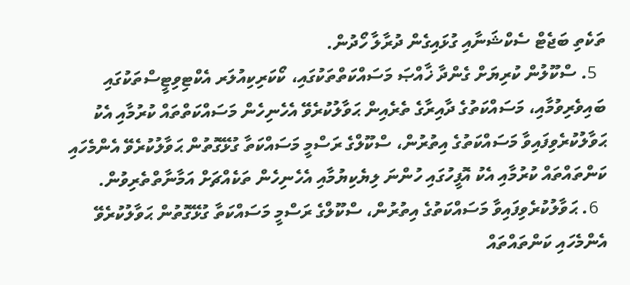ތަކެތި ބަޖެޓް ސެކްޝަނާއި ގުޅައިގެން ދުރާލާ ހޯދުން.
  5. ސްކޫލުން ކުރިޔަށް ގެންދާ ޚާއްޞަ މަސައްކަތްތަކުގައި، ކޯކަރިކިއުލަރ އެކްޓިވިޓީސްތަކުގައި ބައިވެރިވުމާއި، މަސައްކަތުގެ ދާއިރާގެ ތެރެއިން ޙަވާލުކުރެވޭ އެހެނިހެން މަސައްކަތްތައް ކުރުމާއި އެކު ޙަވާލުކުރެވިފައިވާ މަސައްކަތުގެ އިތުރުން، ސްކޫލްގެ ރަސްމީ މަސައްކަތާ ގުޅޭގޮތުން ޙަވާލުކުރެވޭ އެންމެހައި ކަންތައްތައް ކުރުމާއި އެކު އޮފީހުގައި ހުންނަ ލިޔެކިޔުމާއި އެހެނިހެން ތަކެއްޗަށް އަމާނާތްތެރިވުން.
  6. ޙަވާލުކުރެވިފައިވާ މަސައްކަތުގެ އިތުރުން، ސްކޫލްގެ ރަސްމީ މަސައްކަތާ ގުޅޭގޮތުން ޙަވާލުކުރެވޭ އެންމެހައި ކަންތައްތައް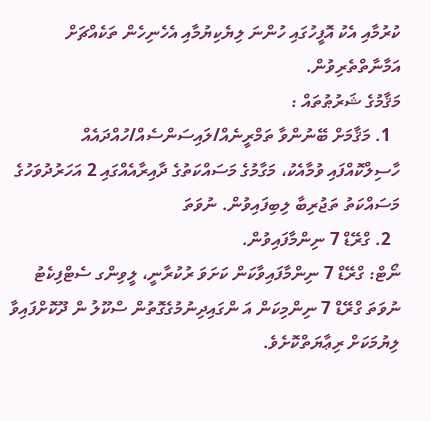ކުރުމާއި އެކު އޮފީހުގައި ހުންނަ ލިޔެކިޔުމާއި އެހެނިހެން ތަކެއްޗަށް އަމާނާތްތެރިވުން.
މަޤާމުގެ ޝަރުޠުތައް :
  1. މަޤާމަށް ބޭނުންވާ ތަމްރީނެއް/ލައިސަންސެއް/ހުއްދައެއް ހާސިލްކޮއްފައި ވުމާއެކު، މަގާމުގެ މަސައްކަތުގެ ދާއިރާއެއްގައި 2 އަހަރުދުވަހުގެ މަސައްކަތު ތަޖުރިބާ ލިބިފައިވުން. ނުވަތަ
  2. ގްރޭޑް 7 ނިންމާފައިވުން.
ނޯޓް: ގްރޭޑް 7 ނިންމާފައިވާކަން ކަށަވަ ރުކުރާނީ، ލީވިންގ ސެޓްފިކެޓު ނުވަތަ ގްރޭޑް 7 ނިންމިކަން އަ ންގައިދިނުމުގެގޮތުން ސްކޫލު ން ދޫކޮށްފައިވާ ލިޔުމަކަށް ރިޢާޔަތްކޮށެވެ.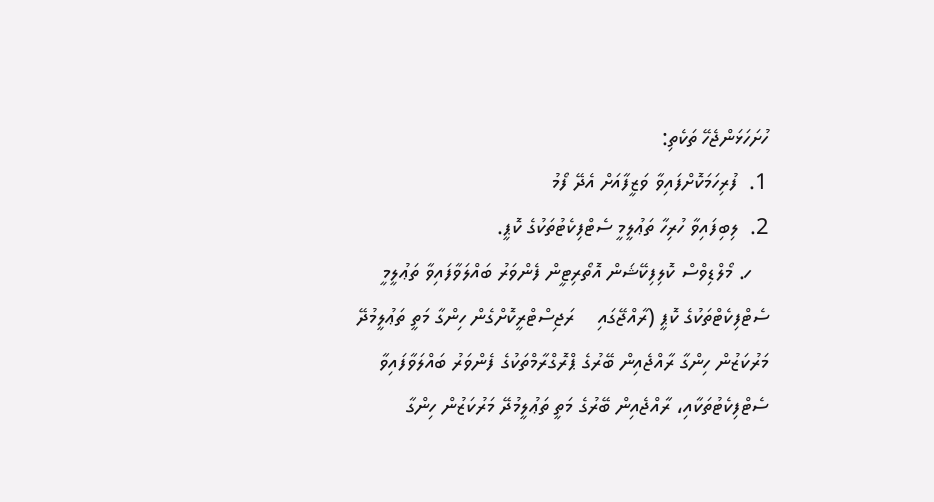ހުށަހަޅަންޖެހޭ ތަކެތި:
1.  ފުރިހަމަކޮށްފައިވާ ވަޒީފާއަށް އެދޭ ފޯމު
2.  ލިބިފައިވާ ހުރިހާ ތަޢުލީމީ ސެޓްފިކެޓުތަކުގެ ކޮޕީ.
   ހ. މޯލްޑިވްސް ކޮލިފިކޭޝަން އޮތޯރިޓީން ފެންވަރު ބައްލަވާފައިވާ ތަޢުލީމީ ސެޓްފިކެޓްތަކުގެ ކޮޕީ (ރާއްޖޭގައި    ރަޖިސްޓްރީކޮށްގެން ހިންގާ މަތީ ތަޢުލީމުދޭ މަރުކަޒުން ހިންގާ ރާއްޖެއިން ބޭރުގެ ޕްރޮގްރާމްތަކުގެ ފެންވަރު ބައްލަވާފައިވާ ސެޓްފިކެޓުތަކާއި، ރާއްޖެއިން ބޭރުގެ މަތީ ތަޢުލީމުދޭ މަރުކަޒުން ހިންގާ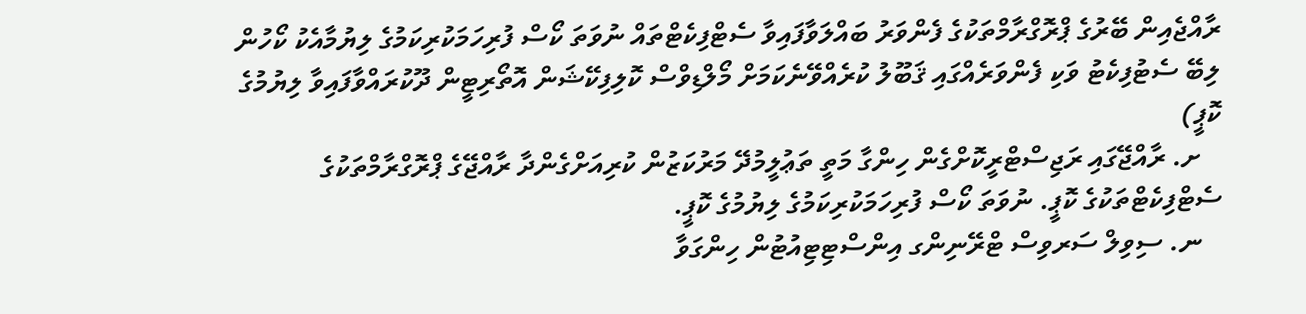ރާއްޖެއިން ބޭރުގެ ޕްރޮގްރާމްތަކުގެ ފެންވަރު ބައްލަވާފައިވާ ސެޓްފިކެޓްތައް ނުވަތަ ކޯސް ފުރިހަމަކުރިކަމުގެ ލިޔުމާއެކު ކޯހުން ލިބޭ ސެޓުފިކެޓު ވަކި ފެންވަރެއްގައި ޤަބޫލު ކުރެއްވޭނެކަމަށް މޯލްޑިވްސް ކޮލިފިކޭޝަން އޮތޯރިޓީން ދޫކުރައްވާފައިވާ ލިޔުމުގެ ކޮޕީ)
   ށ. ރާއްޖޭގައި ރަޖިސްޓްރީކޮށްގެން ހިންގާ މަތީ ތަޢުލީމުދޭ މަރުކަޒުން ކުރިއަށްގެންދާ ރާއްޖޭގެ ޕްރޮގްރާމްތަކުގެ                         ސެޓްފިކެޓްތަކުގެ ކޮޕީ. ނުވަތަ ކޯސް ފުރިހަމަކުރިކަމުގެ ލިޔުމުގެ ކޮޕީ.
   ނ. ސިވިލް ސަރވިސް ޓްރޭނިންގ އިންސްޓިޓިއުޓުން ހިންގަވާ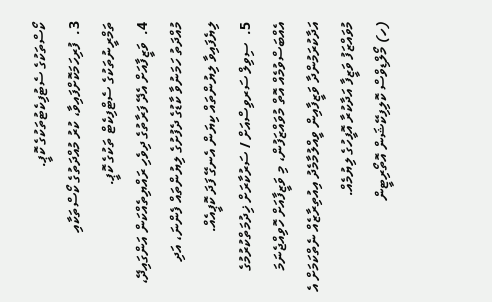ކޯސްތަކުގެ ސެޓުފިކެޓުތަކުގެ ކޮޕީ.
3.  ފުރިހަމަކޮށްފައިވާ، ކުރު މުއްދަތުގެ ކޯސްތަކާއި ތަމްރީނުތަކުގެ ސެޓްފިކެޓް ތަކުގެ ކޮޕީ.
4.  ވަޒީފާއަށް އެދޭ ފަރާތުގެ ދިވެހި ރައްޔިތެއްކަން އަންގައިދޭ، މުއްދަތު ހަމަނުވާ ކާޑުގެ ދެފުށުގެ ލިޔުންތައް ފެންނަ، އަދި ލިޔެފައިވާ ލިޔުންތައް ކިޔަން އެނގޭ ފަދަ ކޮޕީއެއް.
5.  ސިވިލް ސަރވިސްއަށް / ސަރުކާރަށް ޚިދުމަތްކުރުމުގެ އެއްބަސްވުމެއް އޮތް މުވައްޒަފުން، މި ވަޒީފާއަށް ހޮވިއްޖެނަމަ އަދާކުރަމުންދާ ވަޒީފާއިން ވީއްލުމާމެދު އިއުތިރާޒެއް ނެތްކަމަށް އެ މުވައްޒަފު ވަޒީފާ އަދާކުރާ އޮފީހުގެ ލިޔުމެއް.
(ހ) މޯލްޑިވްސް ކޮލިފިކޭޝަން އޮތޯރިޓީން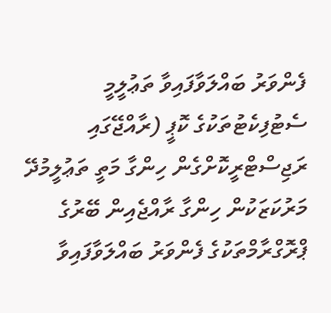ފެންވަރު ބައްލަވާފައިވާ ތަޢުލީމީ ސެޓުފިކެޓުތަކުގެ ކޮޕީ (ރާއްޖޭގައި ރަޖިސްޓްރީކޮށްގެން ހިންގާ މަތީ ތަޢުލީމުދޭ މަރުކަޒަކުން ހިންގާ ރާއްޖެއިން ބޭރުގެ ޕްރޮގްރާމްތަކުގެ ފެންވަރު ބައްލަވާފައިވާ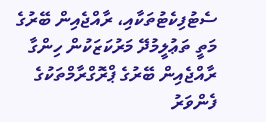ސެޓުފިކެޓުތަކާއި، ރާއްޖެއިން ބޭރުގެ މަތީ ތަޢުލީމުދޭ މަރުކަޒަކުން ހިންގާ ރާއްޖެއިން ބޭރުގެ ޕްރޮގްރާމްތަކުގެ ފެންވަރު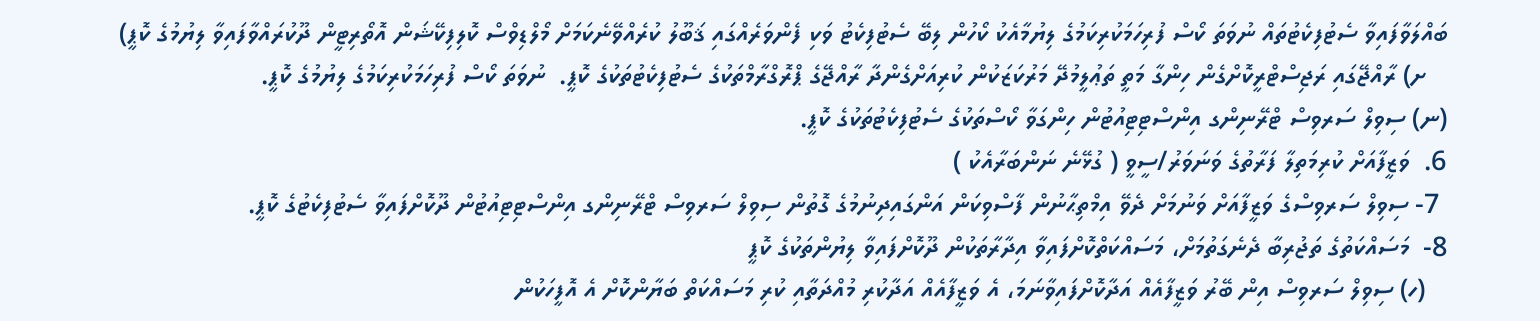ބައްލަވާފައިވާ ސެޓުފިކެޓުތައް ނުވަތަ ކޯސް ފުރިހަމަކުރިކަމުގެ ލިޔުމާއެކު ކޯހުން ލިބޭ ސެޓުފިކެޓު ވަކި ފެންވަރެއްގައި ޤަބޫލު ކުރެއްވޭނެކަމަށް މޯލްޑިވްސް ކޮލިފިކޭޝަން އޮތޯރިޓީން ދޫކުރައްވާފައިވާ ލިޔުމުގެ ކޮޕީ)
   ށ) ރާއްޖޭގައި ރަޖިސްޓްރީކޮށްގެން ހިންގާ މަތީ ތަޢުލީމުދޭ މަރުކަޒަކުން ކުރިއަށްގެންދާ ރާއްޖޭގެ ޕްރޮގްރާމްތަކުގެ ސެޓުފިކެޓުތަކުގެ ކޮޕީ.  ނުވަތަ ކޯސް ފުރިހަމަކުރިކަމުގެ ލިޔުމުގެ ކޮޕީ.
(ނ) ސިވިލް ސަރވިސް ޓްރޭނިންގ އިންސްޓިޓިއުޓުން ހިންގަވާ ކޯސްތަކުގެ ސެޓުފިކެޓުތަކުގެ ކޮޕީ.
6.  ވަޒީފާއަށް ކުރިމަތިލާ ފަރާތުގެ ވަނަވަރު/ސީވީ ( ގުޅޭނެ ނަންބަރާއެކު )
 7- ސިވިލް ސަރވިސްގެ ވަޒީފާއަށް ވަނުމަށް ދެވޭ އިމްތިޙާނުން ފާސްވިކަން އަންގައިދިނުމުގެ ގޮތުން ސިވިލް ސަރވިސް ޓްރޭނިންގ އިންސްޓިޓިއުޓުން ދޫކޮށްފައިވާ ސެޓުފިކެޓުގެ ކޮޕީ.
8-  މަސައްކަތުގެ ތަޖުރިބާ ދެނެގަތުމަށް، މަސައްކަތްކޮށްފައިވާ އިދާރާތަކުން ދޫކޮށްފައިވާ ލިޔުންތަކުގެ ކޮޕީ
   (ހ) ސިވިލް ސަރވިސް އިން ބޭރު ވަޒީފާއެއް އަދާކޮށްފައިވާނަމަ، އެ ވަޒީފާއެއް އަދާކުރި މުއްދަތާއި ކުރި މަސައްކަތް ބަޔާންކޮށް އެ އޮފީހަކުން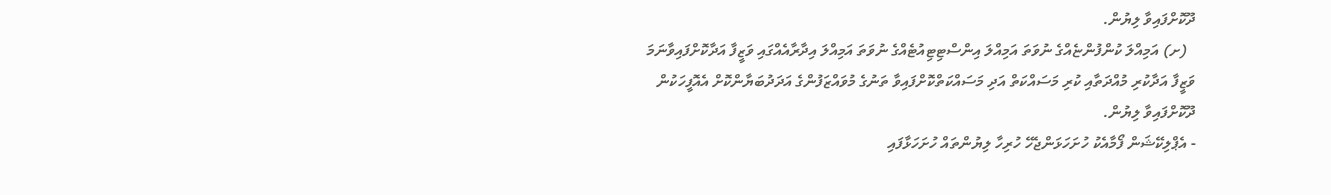ދޫކޮށްފައިވާ ލިޔުން.
  (ށ) އަމިއްލަ ކުންފުންޏެއްގެ ނުވަތަ އަމިއްލަ އިންސްޓިޓިއުޓެއްގެ ނުވަތަ އަމިއްލަ އިދާރާއެއްގައި ވަޒީފާ އަދާކޮށްފައިވާނަމަ ވަޒީފާ އަދާކުރި މުއްދަތާއި ކުރި މަސައްކަތް އަދި މަސައްކަތްކޮށްފައިވާ ތަނުގެ މުވައްޒަފުންގެ އަދަދުބަޔާންކޮށް އެއޮފީހަކުން ދޫކޮށްފައިވާ ލިޔުން.
- އެޕްލިކޭޝަން ފޯމާއެކު ހުށަހަޅަންޖެހޭ ހުރިހާ ލިޔުންތައް ހުށަހަޅާފައި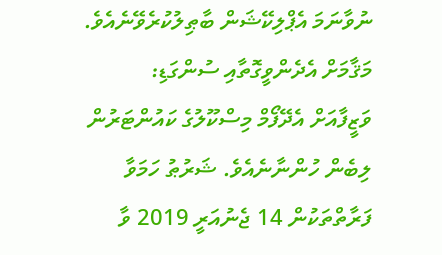ނުވާނަމަ އެޕްލިކޭޝަން ބާޠިލުކުރެވޭނެއެވެ.
މަޤާމަށް އެދެންވީގޮތާއި ސުންގަޑި:
ވަޒީފާއަށް އެދޭފޯމް މިސްކޫލުގެ ކައުންޓަރުން ލިބެން ހުންނާނެއެވެ. ޝަރުޠު ހަމަވާ ފަރާތްތަކުން 14 ޖެނުއަރީ 2019 ވާ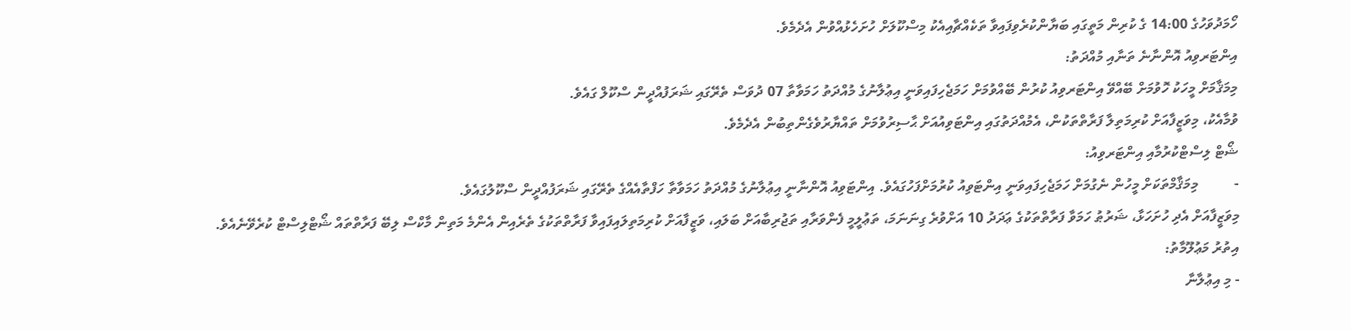ހޯމަދުވަހުގެ 14:00 ގެ ކުރިން މަތީގައި ބަޔާންކުރެވިފައިވާ ތަކެއްޗާއިއެކު މިސްކޫލަށް ހުށަހެޅުއްވުން އެދެމެވެ.
އިންޓަރވިއު އޮންނާނެ ތަނާއި މުއްދަތު:
މިމަޤާމަށް މީހަކު ހޮވުމަށް ބޭއްވޭ އިންޓަރވިއު ކުރުން ބޭއްވުމަށް ހަމަޖެހިފައިވަނީ އިޢުލާނުގެ މުއްދަތު ހަމަވާތާ 07 ދުވަސް ތެރޭގައި ޝަރަފުއްދީން ސްކޫލް ގައެވެ.
ވުމާއެކު، މިވަޒީފާއަށް ކުރިމަތިލާ ފަރާތްތަކުން، އެމުއްދަތުގައި އިންޓަވިއުއަށް ޙާސިރުވުމަށް ތައްޔާރުވެގެންތިބުން އެދެމެވެ.
ޝޯޓް ލިސްޓްކުރުމާއި އިންޓަރވިއު:
-          މިމަޤާމްތަކަށް މީހުން ނެގުމަށް ހަމަޖެހިފައިވަނީ އިންޓަވިއު ކުރުމަށްފަހުގައެވެ. އިންޓަވިއު އޮންނާނީ އިޢުލާނުގެ މުއްދަތު ހަމަވާތާ ހަފްތާއެއްގެ ތެރޭގައި ޝަރަފުއްދީން ސްކޫލުގައެވެ.
މިވަޒީފާއަށް އެދި ހުށަހަޅާ، ޝަރުޠު ހަމަވާ ފަރާތްތަކުގެ ޢަދަދު 10 އަށްވުރެ ގިނަނަމަ، ތަޢުލީމީ ފެންވަރާއި ތަޖުރިބާއަށް ބަލައި، ވަޒީފާއަށް ކުރިމަތިލައިފައިވާ ފަރާތްތަކުގެ ތެރެއިން އެންމެ މަތިން މާކްސް ލިބޭ ފަރާތްތައް ޝޯޓްލިސްޓް ކުރެވޭނެއެވެ.
އިތުރު މަޢުލޫމާތު:
- މި އިޢުލާނާ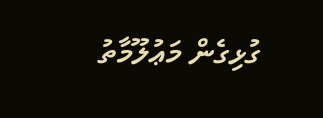ގުޅިގެން މަޢުލޫމާތު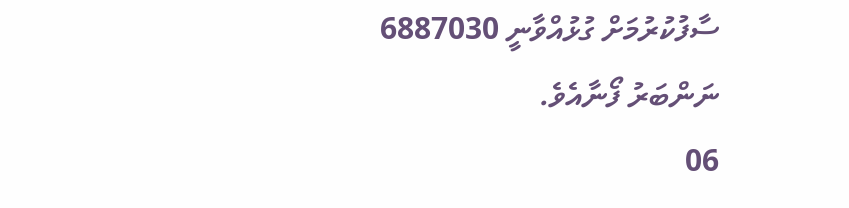ސާފުކުރުމަށް ގުޅުއްވާނީ 6887030 ނަންބަރު ފޯނާއެވެ.
06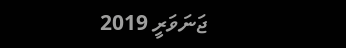ޖަނަވަރީ 2019